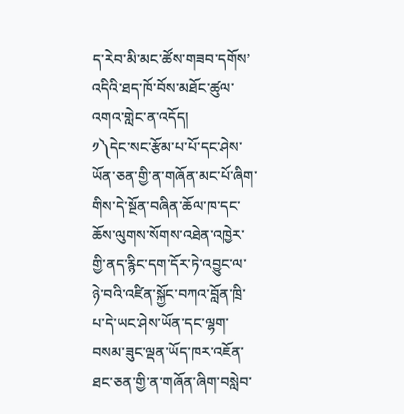ད་རེབ་མི་མང་ཚོས་གཟབ་དགོས’
འདིའི་ཐད་ཁོ་བོས་མཐོང་ཚུལ་འགའ་གླེང་ན་འདོད།
༡༽དེང་སང་རྩོམ་པ་པོ་དང་ཤེས་ཡོན་ཅན་གྱི་ན་གཞོན་མང་པོ་ཞིག་གིས་དེ་སྔོན་བཞིན་ཆོལ་ཁ་དང་ཆོས་ལུགས་སོགས་འཐེན་འཁྱེར་གྱི་ནད་རྙིང་དག་དོར་ཏེ་འབྱུང་ལ་ཉེ་བའི་འཛིན་སྐྱོང་བཀའ་བློན་ཁྲི་པ་དེ་ཡང་ཤེས་ཡོན་དང་ལྷག་བསམ་ཟུང་ལྡན་ཡོད་ཁར་འཇོན་ཐང་ཅན་གྱི་ན་གཞོན་ཞིག་བསླེབ་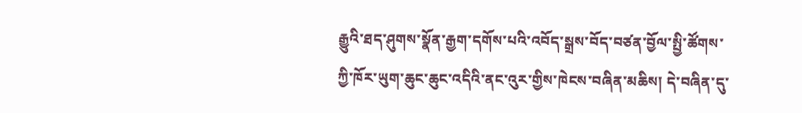རྒྱུའི་ཐད་ཤུགས་སྣོན་རྒྱག་དགོས་པའི་འབོད་སྒྲས་བོད་བཙན་བྱོལ་སྤྱི་ཚོགས་ཀྱི་ཁོར་ཡུག་ཆུང་ཆུང་འདིའི་ནང་འུར་གྱིས་ཁེངས་བཞིན་མཆིས། དེ་བཞིན་དུ་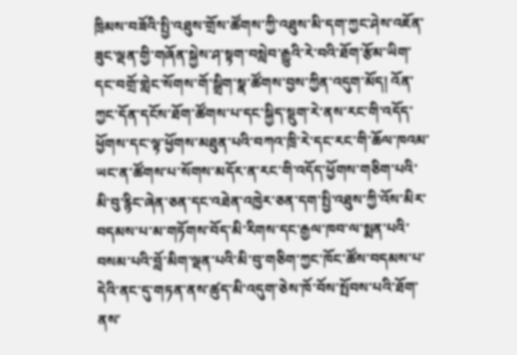ཁྲིམས་བཟོའི་སྤྱི་འཐུས་གྲོས་ཚོགས་ཀྱི་འཐུས་མི་དག་ཀྱང་ཤེས་འཇོན་ཟུང་ལྡན་གྱི་གཞོན་སྐྱེས་ཤ་སྟག་བསླེབ་རྒྱུའི་རེ་བའི་ཐོག་རྩོམ་ཡིག་དང་བགྲོ་གླེང་སོགས་གོ་སྒྲིག་སྣ་ཚོགས་བྱས་ཀྱིན་འདུག་མོད། འོན་ཀྱང་དོན་དངོས་ཐོག་ཚོགས་པ་དང་སྐྱིད་སྡུག་རེ་ནས་རང་གི་འདོད་ཕྱོགས་དང་ལྟ་ཕྱོགས་མཐུན་པའི་བཀའ་ཁྲི་རེ་དང་རང་གི་ཆོལ་ཁའམ་ཡང་ན་ཚོགས་པ་སོགས་མདོར་ན་རང་གི་འདོད་ཕྱོགས་གཅིག་པའི་མི་བུ་རྙིང་ཞེན་ཅན་དང་འཐེན་འཁྱེར་ཅན་དག་སྤྱི་འཐུས་ཀྱི་འོས་མིར་བདམས་པ་མ་གཏོགས་བོད་མི་རིགས་དང་རྒྱལ་ཁབ་ལ་སྨན་པའི་བསམ་པའི་བློ་མིག་ལྡན་པའི་མི་བུ་གཅིག་ཀྱང་ཁོང་ཚོས་བདམས་པ་དེའི་ནང་དུ་གཏན་ནས་ཚུད་མི་འདུག་ཅེས་ཁོ་བོས་སྤོབས་པའི་ཐོག་ནས་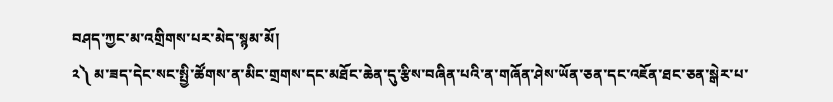བཤད་ཀྱང་མ་འགྲིགས་པར་མེད་སྙམ་མོ།
༢༽ མ་ཟད་དེང་སང་སྤྱི་ཚོགས་ན་མིང་གྲགས་དང་མཐོང་ཆེན་དུ་རྩིས་བཞིན་པའི་ན་གཞོན་ཤེས་ཡོན་ཅན་དང་འཇོན་ཐང་ཅན་སྒེར་པ་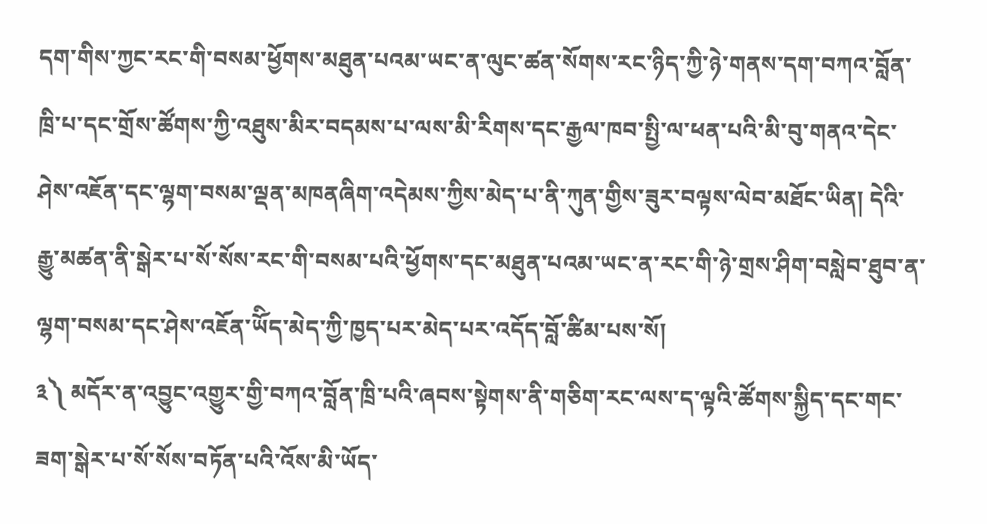དག་གིས་ཀྱང་རང་གི་བསམ་ཕྱོགས་མཐུན་པའམ་ཡང་ན་ལུང་ཚན་སོགས་རང་ཉིད་ཀྱི་ཉེ་གནས་དག་བཀའ་བློན་ཁྲི་པ་དང་གྲོས་ཚོགས་ཀྱི་འཐུས་མིར་བདམས་པ་ལས་མི་རིགས་དང་རྒྱལ་ཁབ་སྤྱི་ལ་ཕན་པའི་མི་བུ་གནའ་དེང་ཤེས་འཇོན་དང་ལྷག་བསམ་ལྡན་མཁནཞིག་འདེམས་ཀྱིས་མེད་པ་ནི་ཀུན་གྱིས་ཟུར་བལྟས་ལེབ་མཐོང་ཡིན། དེའི་རྒྱུ་མཚན་ནི་སྒེར་པ་སོ་སོས་རང་གི་བསམ་པའི་ཕྱོགས་དང་མཐུན་པའམ་ཡང་ན་རང་གི་ཉེ་གྲས་ཤིག་བསླེབ་ཐུབ་ན་ལྷག་བསམ་དང་ཤེས་འཇོན་ཡོིད་མེད་ཀྱི་ཁྱད་པར་མེད་པར་འདོད་བློ་ཚིམ་པས་སོ།
༣༽ མདོར་ན་འབྱུང་འགྱུར་གྱི་བཀའ་བློན་ཁྲི་པའི་ཞབས་སྟེགས་ནི་གཅིག་རང་ལས་ད་ལྟའི་ཚོགས་སྐྱིད་དང་གང་ཟག་སྒེར་པ་སོ་སོས་བཏོན་པའི་འོས་མི་ཡོད་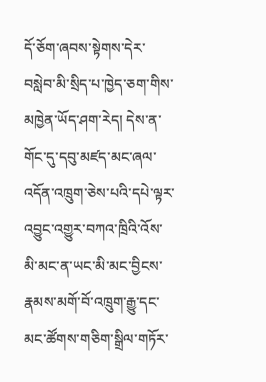དོ་ཅོག་ཞབས་སྟེགས་དེར་བསླེབ་མི་སྲིད་པ་ཁྱེད་ཅག་གིས་མཁྱེན་ཡོད་ཤག་རེད། དེས་ན་གོང་དུ་དབུ་མཛད་མང་ཞལ་འདོན་འཁྲུག་ཅེས་པའི་དཔེ་ལྟར་འབྱུང་འགྱུར་བཀའ་ཁྲིའི་འོས་མི་མང་ན་ཡང་མི་མང་བྱིངས་རྣམས་མགོ་བོ་འཁྲུག་རྒྱུ་དང་མང་ཚོགས་གཅིག་སྒྲིལ་གཏོར་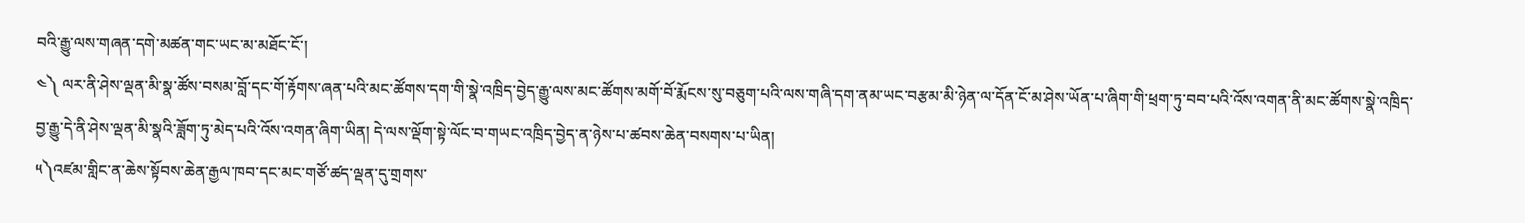བའི་རྒྱུ་ལས་གཞན་དགེ་མཚན་གང་ཡང་མ་མཐོང་ངོ་།
༤༽ ལར་ནི་ཤེས་ལྡན་མི་སྣ་ཚོས་བསམ་བློ་དང་གོ་རྟོགས་ཞན་པའི་མང་ཚོགས་དག་གི་སྣེ་འཁྲིད་བྱེད་རྒྱུ་ལས་མང་ཚོགས་མགོ་བོ་རྨོངས་སུ་བཅུག་པའི་ལས་གཞི་དག་ནམ་ཡང་བརྩམ་མི་ཉེན་ལ་དོན་ངོ་མ་ཤེས་ཡོན་པ་ཞིག་གི་ཕྲག་ཏུ་བབ་པའི་འོས་འགན་ནི་མང་ཚོགས་སྣེ་འཁྲིད་བྱ་རྒྱུ་དེ་ནི་ཤེས་ལྡན་མི་སྣའི་ཟློག་ཏུ་མེད་པའི་འོས་འགན་ཞིག་ཡིན། དེ་ལས་ལྡོག་སྟེ་ལོང་བ་གཡང་འཁྲིད་བྱེད་ན་ཉེས་པ་ཚབས་ཆེན་བསགས་པ་ཡིན།
༥༽འཛམ་གླིང་ན་ཆེས་སྟོབས་ཆེན་རྒྱལ་ཁབ་དང་མང་གཙོ་ཚད་ལྡན་དུ་གྲགས་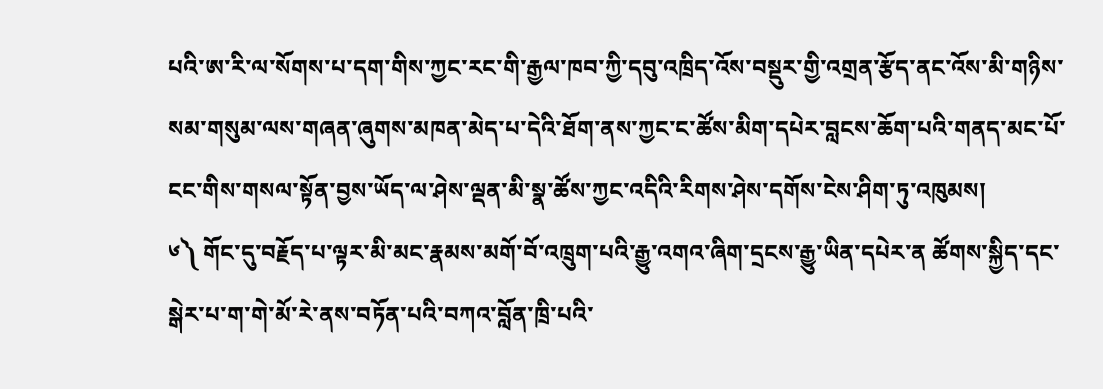པའི་ཨ་རི་ལ་སོགས་པ་དག་གིས་ཀྱང་རང་གི་རྒྱལ་ཁབ་ཀྱི་དབུ་འཁྲིད་འོས་བསྡུར་གྱི་འགྲན་རྩོད་ནང་འོས་མི་གཉིས་སམ་གསུམ་ལས་གཞན་ཞུགས་མཁན་མེད་པ་དེའི་ཐོག་ནས་ཀྱང་ང་ཚོས་མིག་དཔེར་བླངས་ཆོག་པའི་གནད་མང་པོ་ངང་གིས་གསལ་སྟོན་བྱས་ཡོད་ལ་ཤེས་ལྡན་མི་སྣ་ཚོས་ཀྱང་འདིའི་རིགས་ཤེས་དགོས་ངེས་ཤིག་ཏུ་འཁུམས།
༦༽ གོང་དུ་བརྗོད་པ་ལྟར་མི་མང་རྣམས་མགོ་བོ་འཁྲུག་པའི་རྒྱུ་འགའ་ཞིག་དྲངས་རྒྱུ་ཡིན་དཔེར་ན ཚོགས་སྐྱིད་དང་སྒེར་པ་ག་གེ་མོ་རེ་ནས་བཏོན་པའི་བཀའ་བློན་ཁྲི་པའི་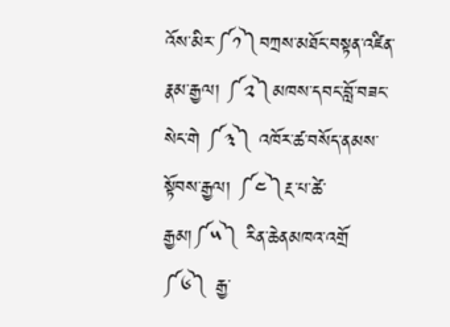འོས་མིར་༼༡༽བཀྲས་མཐོང་བསྟན་འཛིན་རྣམ་རྒྱལ། ༼༢༽མཁས་དབང་བློ་བཟང་སེང་གེ ༼༣༽ འཁོར་ཚ་བསོད་ནམས་སྟོབས་རྒྱལ། ༼༤༽རྔ་པ་ཚེ་རྒྱམ།༼༥༽ རིན་ཆེནམཁའ་འགྲོ ༼༦༽ རྒྱ་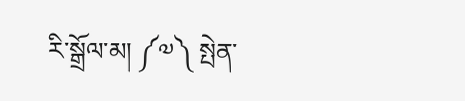རི་སྒྲོལ་མ། ༼༧༽ སྤེན་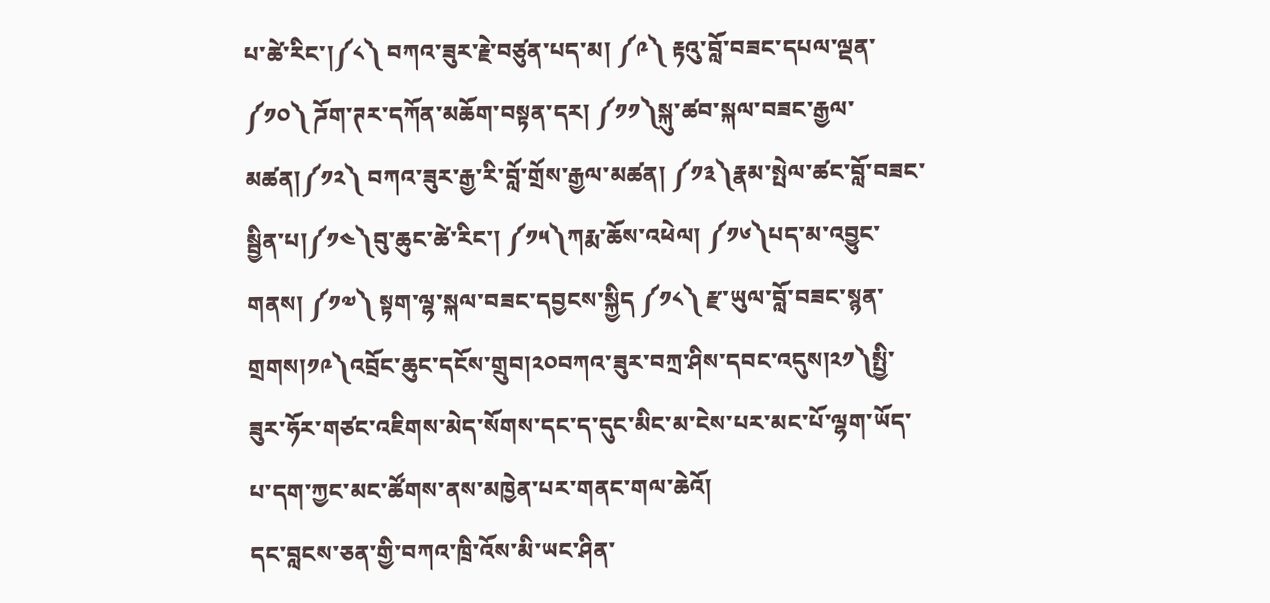པ་ཚེ་རིང་།༼༨༽ བཀའ་ཟུར་རྗེ་བཙུན་པད་མ། ༼༩༽ རྟའུ་བློ་བཟང་དཔལ་ལྡན་ ༼༡༠༽ ཌོག་ཊར་དཀོན་མཆོག་བསྟན་དར། ༼༡༡༽སྐུ་ཚབ་སྐལ་བཟང་རྒྱལ་མཚན།༼༡༢༽ བཀའ་ཟུར་རྒྱ་རི་བློ་གྲོས་རྒྱལ་མཚན། ༼༡༣༽རྣམ་སྤེལ་ཚང་བློ་བཟང་སྦྱིན་པ།༼༡༤༽བུ་ཆུང་ཚེ་རིང་། ༼༡༥༽ཀརྨ་ཆོས་འཕེལ། ༼༡༦༽པད་མ་འབྱུང་གནས། ༼༡༧༽ སྟག་ལྷ་སྐལ་བཟང་དབྱངས་སྐྱིད ༼༡༨༽ རྫ་ཡུལ་བློ་བཟང་སྙན་གྲགས།༡༩༽འབྲོང་ཆུང་དངོས་གྲུབ།༢༠བཀའ་ཟུར་བཀྲ་ཤིས་དབང་འདུས།༢༡༽སྤྱི་ཟུར་ཧོར་གཙང་འཇིགས་མེད་སོགས་དང་ད་དུང་མིང་མ་ངེས་པར་མང་པོ་ལྷག་ཡོད་པ་དག་ཀྱང་མང་ཚོགས་ནས་མཁྱེན་པར་གནང་གལ་ཆེའོ།
དང་བླངས་ཅན་གྱི་བཀའ་ཁྲི་འོས་མི་ཡང་ཤིན་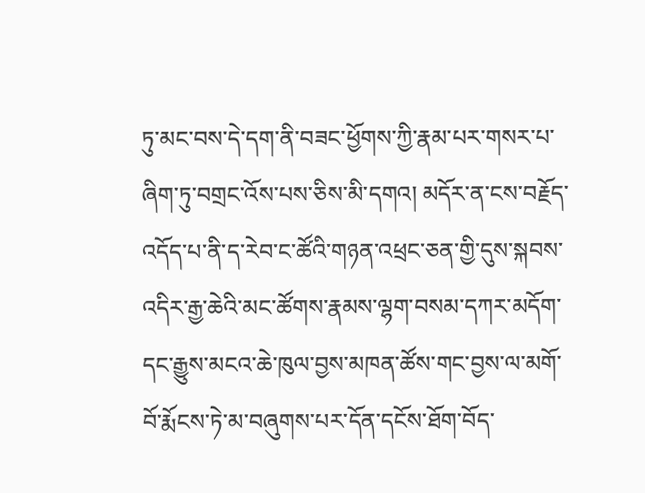ཏུ་མང་བས་དེ་དག་ནི་བཟང་ཕྱོགས་ཀྱི་རྣམ་པར་གསར་པ་ཞིག་ཏུ་བགྲང་འོས་པས་ཅིས་མི་དགའ། མདོར་ན་ངས་བརྗོད་འདོད་པ་ནི་ད་རེབ་ང་ཚོའི་གཉན་འཕྲང་ཅན་གྱི་དུས་སྐབས་འདིར་རྒྱ་ཆེའི་མང་ཚོགས་རྣམས་ལྷག་བསམ་དཀར་མདོག་དང་རྒྱུས་མངའ་ཆེ་ཁུལ་བྱས་མཁན་ཚོས་གང་བྱས་ལ་མགོ་བོ་རྨོངས་ཏེ་མ་བཞུགས་པར་དོན་དངོས་ཐོག་བོད་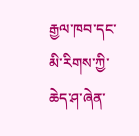རྒྱལ་ཁབ་དང་མི་རིགས་ཀྱི་ཆེད་ཤ་ཞེན་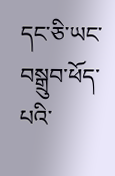དང་ཅི་ཡང་བསྒྲུབ་ཕོད་པའི་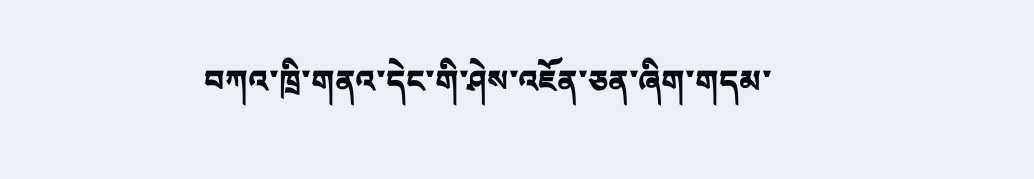བཀའ་ཁྲི་གནའ་དེང་གི་ཤེས་འཇོན་ཅན་ཞིག་གདམ་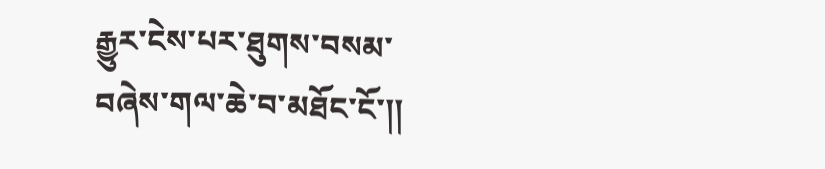རྒྱུར་ངེས་པར་ཐུགས་བསམ་བཞེས་གལ་ཆེ་བ་མཐོང་ངོ་།།